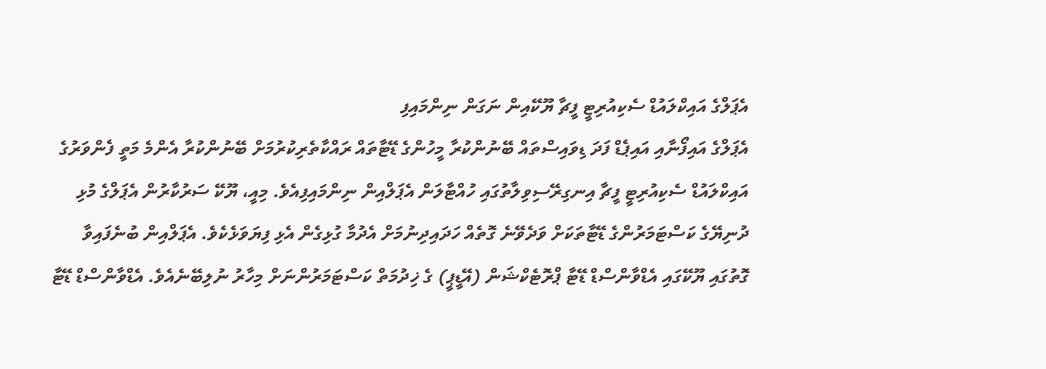އެޕަލްގެ އައިކްލައުޑް ސެކިއުރިޓީ ފީޗާ ޔޫކޭއިން ނަގަން ނިންމައިފި
އެޕަލްގެ އައިފޯނާއި އައިޕެޑް ފަދަ ޑިވައިސްތައް ބޭނުންކުރާ މީހުންގެ ޑޭޓާތައް ރައްކާތެރިކުރުމަށް ބޭނުންކުރާ އެންމެ މަތީ ފެންވަރުގެ އައިކްލައުޑް ސެކިއުރިޓީ ފީޗާ އިނގިރޭސިވިލާތުގައި ހުއްޓާލަން އެޕަލްއިން ނިންމައިފިއެވެ. މިއީ، ޔޫކޭ ސަރުކާރުން އެޕަލްގެ މުޅި ދުނިޔޭގެ ކަސްޓަމަރުންގެ ޑޭޓާތަކަށް ވަދެވޭނެ ގޮތެއް ހަދައިދިނުމަށް އެދުމާ ގުޅިގެން އެޅި ފިޔަވަޅެކެވެ. އެޕަލްއިން ބުނެފައިވާ ގޮތުގައި ޔޫކޭގައި އެޑްވާންސްޑް ޑޭޓާ ޕްރޮޓެކްޝަން (އޭޑީޕީ) ގެ ޚިދުމަތް ކަސްޓަމަރުންނަށް މިހާރު ނުލިބޭނެއެވެ. އެޑްވާންސްޑް ޑޭޓާ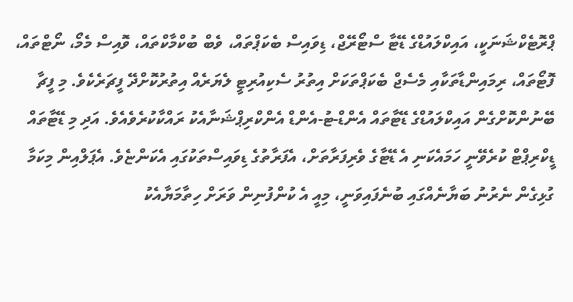ޕްރޮޓެކްޝަނަކީ، އައިކްލައުޑްގެ ޑޭޓާ ސްޓޯރޭޖް، ޑިވައިސް ބެކަޕްތައް، ވެބް ބުކްމާކްތައް، ވޮއިސް މެމޯ، ނޯޓްތައް، ފޮޓޯތައް، ރިމައިންޑާތަކާއި މެސެޖް ބެކަޕްތަކަށް އިތުރު ސެކިއުރިޓީ ލެޔަރެއް އިތުރުކޮށްދޭ ފީޗަރެކެވެ. މި ފީޗާ ބޭނުންކޮށްގެން އައިކްލައުޑްގެ ޑޭޓާތައް އެންޑް-ޓު-އެންޑް އެންކްރިޕްޝަނާއެކު ރައްކާކުރެވެއެވެ. އަދި މި ޑޭޓާތައް ޑީކްރިޕްޓް ކުރެވޭނީ ހަމައެކަނި އެ ޑޭޓާގެ ވެރިފަރާތަށް، އެފަރާތުގެ ޑިވައިސްތަކުގައި އެކަންޏެވެ. އެޕަލްއިން މިކަމާ ގުޅިގެން ނެރުނު ބަޔާނެއްގައި ބުނެފައިވަނީ، މިއީ އެ ކުންފުނިން ވަރަށް ހިތާމަޔާއެކު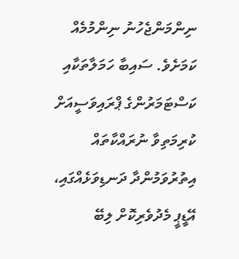ނިންމަންޖެހުނު ނިންމުމެއް ކަމަށެވެ. ސައިބާ ހަމަލާތަކާއި ކަސްޓަމަރުންގެ ޕްރައިވަސީއަށް ކުރިމަތިވާ ނުރައްކާތައް އިތުރުވަމުންދާ ދަނޑިވަޅެއްގައި، އޭޑީޕީ މެދުވެރިކޮށް ލިބޭ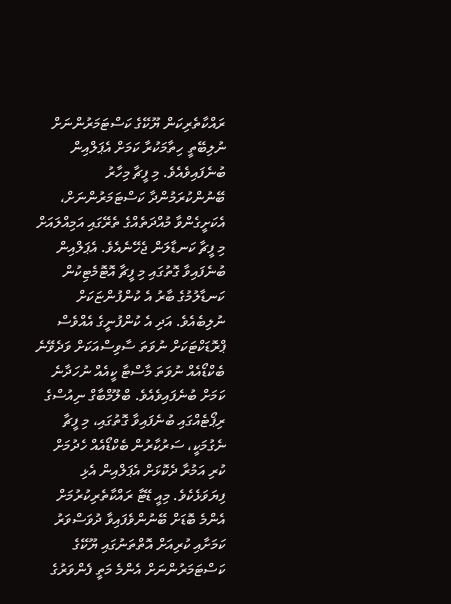ރައްކާތެރިކަން ޔޫކޭގެ ކަސްޓަމަރުންނަށް ނުލިބޭތީ ހިތާމަކުރާ ކަމަށް އެޕަލްއިން ބުނެފައިވެއެވެ. މި ފީޗާ މިހާރު ބޭނުންކުރަމުންދާ ކަސްޓަމަރުންނަށް، އެކަށީގެންވާ މުއްދަތެއްގެ ތެރޭގައި އަމިއްލައަށް މި ފީޗާ ކަނޑާލަން ޖެހޭނެއެވެ. އެޕަލްއިން ބުނެފައިވާ ގޮތުގައި މި ފީޗާ އޮޓޮމެޓިކުން ކަނޑާލުމުގެ ބާރު އެ ކުންފުންޏަކަށް ނުލިބެއެވެ. އަދި އެ ކުންފުނީގެ އެއްވެސް ޕްރޮޑަކްޓަކަށް ނުވަތަ ސާވިސްއަކަށް ވަދެވޭނެ ބެކްޑޯއެއް ނުވަތަ މާސްޓާ ކީއެއް ނުހަދާނެ ކަމަށް ބުނެފައިވެއެވެ. ބްލޫމްބާގް ނިއުސްގެ ރިޕޯޓެއްގައި ބުނެފައިވާ ގޮތުގައި، މި ފީޗާ ނެގުމަކީ، ސަރުކާރުން ބެކްޑޯއެއް ހެދުމަށް ކުރި އަމުރާ ދެކޮޅަށް އެޕަލްއިން އެޅި ފިޔަވަޅެކެވެ. މިއީ ޑޭޓާ ރައްކާތެރިކުރުމަށް އެންމެ ބޮޑަށް ބޭނުންވެފައިވާ ދުވަސްވަރު ކަމަށާއި ކުރިއަށް އޮތްތަނުގައި ޔޫކޭގެ ކަސްޓަމަރުންނަށް އެންމެ މަތީ ފެންވަރުގެ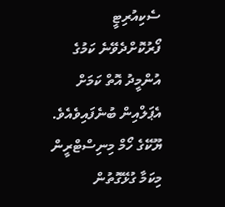ސެކިއުރިޓީ ފޯރުކޮށްދެވޭނެ ކަމުގެ އުންމީދު އޮތް ކަމަށް އެޕަލްއިން ބުނެފައިވެއެވެ. ޔޫކޭގެ ހޯމް މިނިސްޓްރީން މިކަމާ ގުޅޭގޮތުން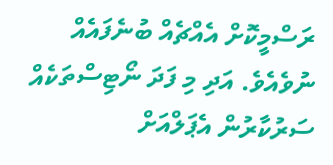ރަސްމީކޮށް އެއްޗެއް ބުނެފައެއް ނުވެއެވެ. އަދި މި ފަދަ ނޯޓިސްތަކެއް ސަރުކާރުން އެޕަލްއަށް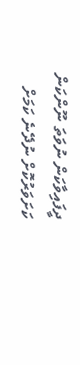ދީފައިވާކަން ނުވަތަ ނޫންކަން ކަށަވަރުކޮށް ނުދޭނެ ކަމަށް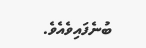ބުނެފައިވެއެވެ.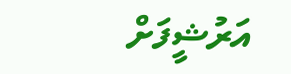އަރުޝީފަށް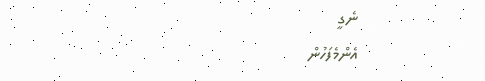ނެގީ
އެންމެފަހުން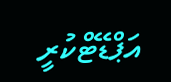އަޕްޑޭޓްކުރީ